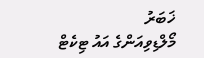ޚަބަރު
މޯލްޑިވިއަންގެ އައު ޓިކެޓް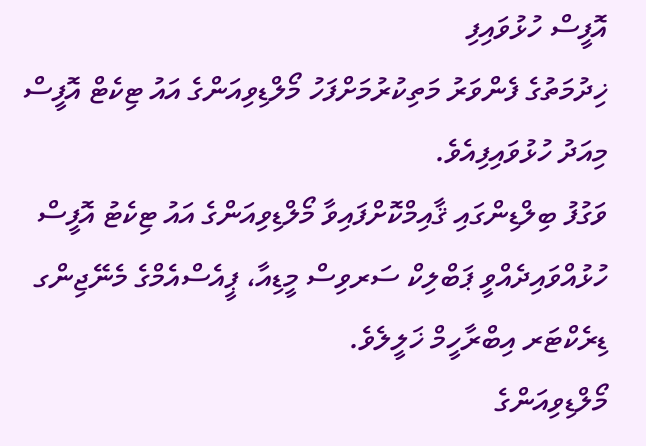އޮފީސް ހުޅުވައިފި
ޚިދުމަތުގެ ފެންވަރު މަތިކުރުމަށްފަހު މޯލްޑިވިއަންގެ އައު ޓިކެޓް އޮފީސް މިއަދު ހުޅުވައިފިއެވެ.
ވަގުފު ބިލްޑިންގައި ޤާއިމްކޮށްފައިވާ މޯލްޑިވިއަންގެ އައު ޓިކެޓު އޮފީސް ހުޅުއްވައިދެއްވީ ޕަބްލިކް ސަރވިސް މީޑިއާ، ޕީއެސްއެމްގެ މެނޭޖިންގ ޑިރެކްޓަރ އިބްރާހީމް ޚަލީލެވެ.
މޯލްޑިވިއަންގެ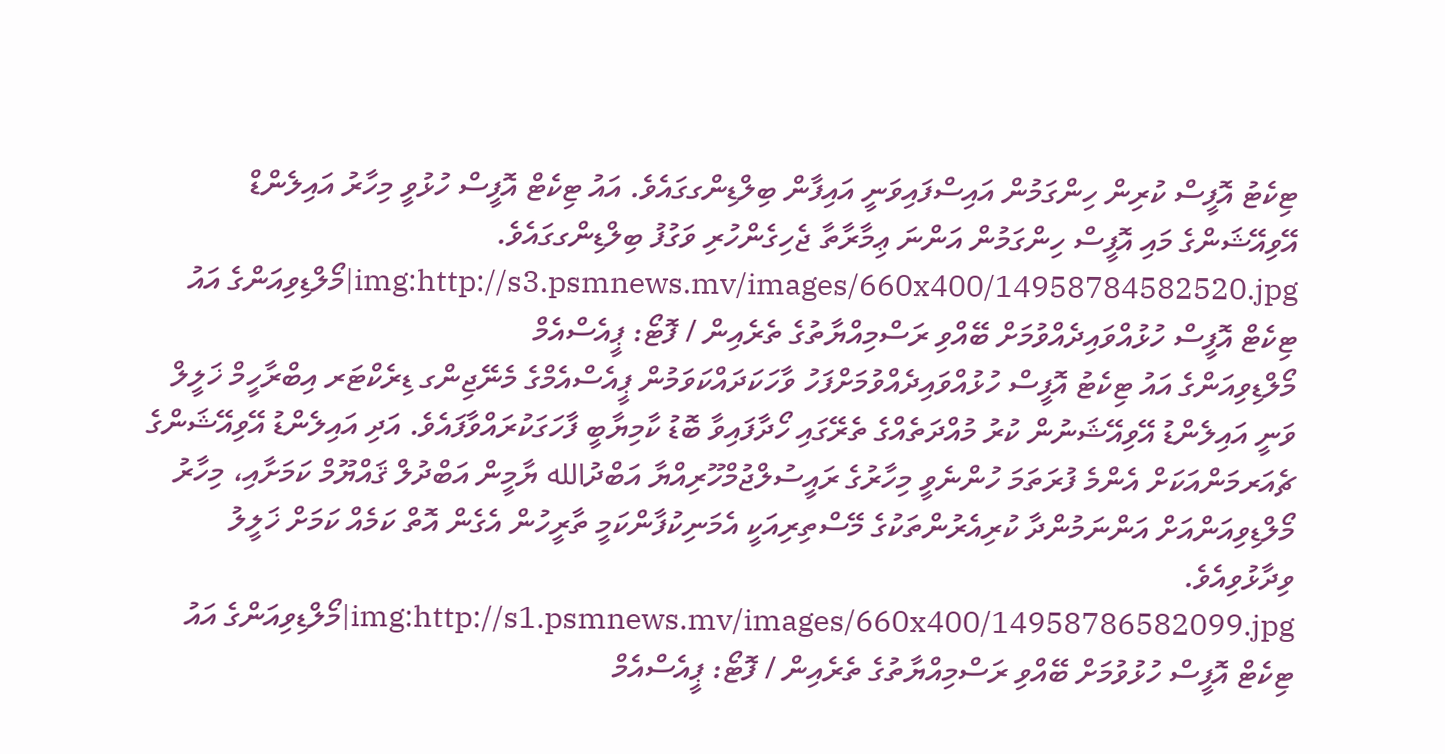ޓިކެޓު އޮފީސް ކުރިން ހިންގަމުން އައިސްފައިވަނީ އައިފާން ބިލްޑިންގގައެވެ. އައު ޓިކެޓް އޮފީސް ހުޅުވީ މިހާރު އައިލެންޑް އޭވިއޭޝަންގެ މައި އޮފީސް ހިންގަމުން އަންނަ ޢިމާރާތާ ޖެހިގެންހުރި ވަގުފު ބިލްޑިންގގައެވެ.
img:http://s3.psmnews.mv/images/660x400/14958784582520.jpg|މޯލްޑިވިއަންގެ އައު ޓިކެޓް އޮފީސް ހުޅުއްވައިދެއްވުމަށް ބޭއްވި ރަސްމިއްޔާތުގެ ތެރެއިން / ފޮޓޯ: ޕީއެސްއެމް
މޯލްޑިވިއަންގެ އައު ޓިކެޓު އޮފީސް ހުޅުއްވައިދެއްވުމަށްފަހު ވާހަކަދައްކަވަމުން ޕީއެސްއެމްގެ މެނޭޖިންގ ޑިރެކްޓަރ އިބްރާހީމް ޚަލީލް ވަނީ އައިލެންޑު އޭވިއޭޝަނުން ކުރު މުއްދަތެއްގެ ތެރޭގައި ހޯދާފައިވާ ބޮޑު ކާމިޔާބީ ފާހަގަކުރައްވާފައެވެ. އަދި އައިލެންޑު އޭވިއޭޝަންގެ ޗެއަރމަންއަކަށް އެންމެ ފުރަތަމަ ހުންނެވީ މިހާރުގެ ރައީސުލްޖުމްހޫރިއްޔާ އަބްދުالله ޔާމީން އަބްދުލް ޤައްޔޫމް ކަމަށާއި، މިހާރު މޯލްޑިވިއަންއަށް އަންނަމުންދާ ކުރިއެރުންތަކުގެ މޭސްތިރިއަކީ އެމަނިކުފާންކަމީ ތާރީހުން އެގެން އޮތް ކަމެއް ކަމަށް ޚަލީލު ވިދާޅުވިއެވެ.
img:http://s1.psmnews.mv/images/660x400/14958786582099.jpg|މޯލްޑިވިއަންގެ އައު ޓިކެޓް އޮފީސް ހުޅުވުމަށް ބޭއްވި ރަސްމިއްޔާތުގެ ތެރެއިން / ފޮޓޯ: ޕީއެސްއެމް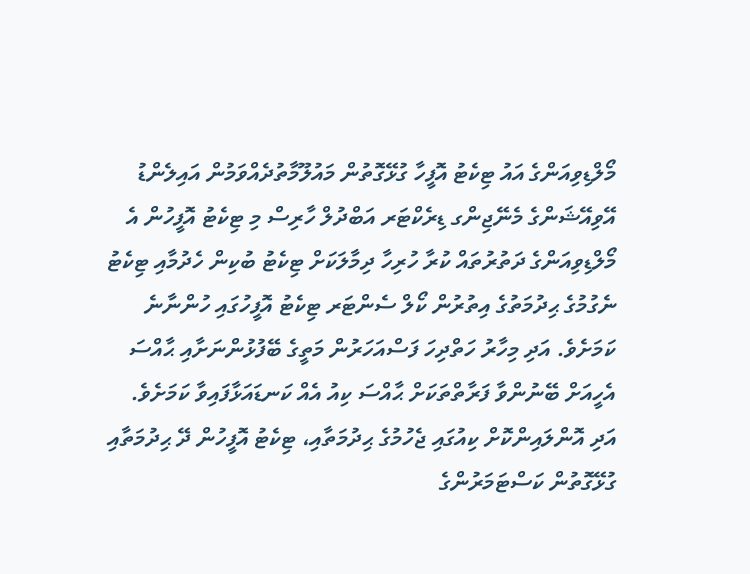މޯލްޑިވިއަންގެ އައު ޓިކެޓު އޮފީހާ ގުޅޭގޮތުން މައުލޫމާތުދެއްވަމުން އައިލެންޑު އޭވިއޭޝަންގެ މެނޭޖިންގ ޑިރެކްޓަރ އަބްދުލް ހާރިސް މި ޓިކެޓު އޮފީހުން އެ މޯލްޑިވިއަންގެ ދަތުރުތައް ކުރާ ހުރިހާ ދިމާލަކަށް ޓިކެޓު ބުކިން ހެދުމާއި ޓިކެޓު ނެގުމުގެ ޙިދުމަތުގެ އިތުރުން ކޯލް ސެންޓަރ ޓިކެޓު އޮފީހުގައި ހުންނާނެ ކަމަށެވެ. އަދި މިހާރު ހަތްދިހަ ފަސްއަހަރުން މަތީގެ ބޭފުޅުންނަށާއި ޙާއްސަ އެހީއަށް ބޭނުންވާ ފަރާތްތަކަށް ޙާއްސަ ކިއު އެއް ކަނޑައަޅާފައިވާ ކަމަށެވެ. އަދި އޮންލައިންކޮށް ކިއުގައި ޖެހުމުގެ ޙިދުމަތާއި، ޓިކެޓު އޮފީހުން ދޭ ޙިދުމަތާއި ގުޅޭގޮތުން ކަސްޓަމަރުންގެ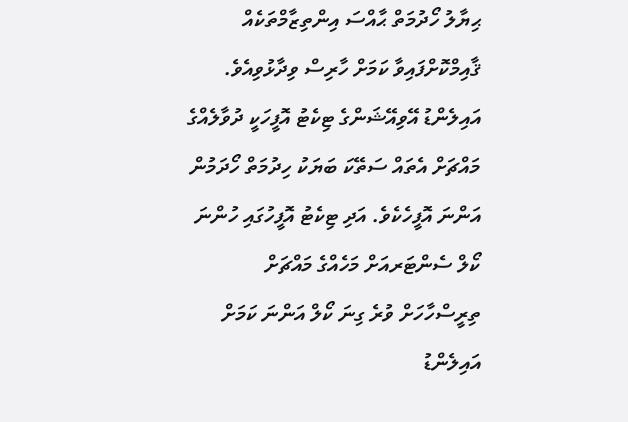ޙިޔާލު ހޯދުމަތް ޙާއްސަ އިންތިޒާމްތަކެއް ޤާއިމްކޮށްފައިވާ ކަމަށް ހާރިސް ވިދާޅުވިއެވެ.
އައިލެންޑު އޭވިއޭޝަންގެ ޓިކެޓު އޮފީހަކީ ދުވާލެއްގެ މައްޗަށް އެތައް ސަތޭކަ ބަޔަކު ހިދުމަތް ހޯދަމުން އަންނަ އޮފީހެކެވެ. އަދި ޓިކެޓު އޮފީހުގައި ހުންނަ ކޯލް ސެންޓަރއަށް މަހެއްގެ މައްޗަށް ތިރީސްހާހަށް ވުރެ ގިނަ ކޯލް އަންނަ ކަމަށް އައިލެންޑު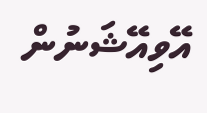އޭވިއޭޝަނުން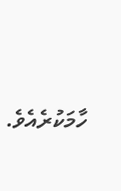ހާމަކުރެއެވެ.